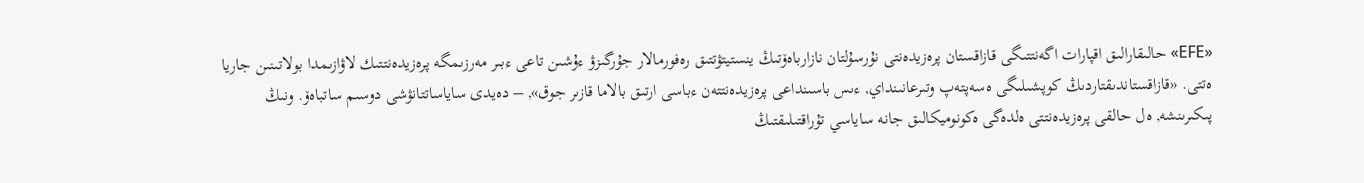«EFE» حالىقارالىق اقپارات اگەنتتىگى قازاقستان پرەزيدەنتى نۇرسۇلتان نازارباەۆتىڭ ينستيتۋتتىق رەفورمالار جۇرگىزۋ ءۇشىن تاعى ءبىر مەرزىمگە پرەزيدەنتتىك لاۋازىمدا بولاتىنىن جاريا ەتتى. «قازاقستاندىقتاردىڭ كوپشىلىگى ەسەپتەپ وتىرعانىنداي, ءىس باسىنداعى پرەزيدەنتتەن ءباسى ارتىق بالاما قازىر جوق», – دەيدى ساياساتتانۋشى دوسىم ساتباەۆ. ونىڭ پىكىرىنشە, ەل حالقى پرەزيدەنتتى ەلدەگى ەكونوميكالىق جانە ساياسي تۇراقتىلىقتىڭ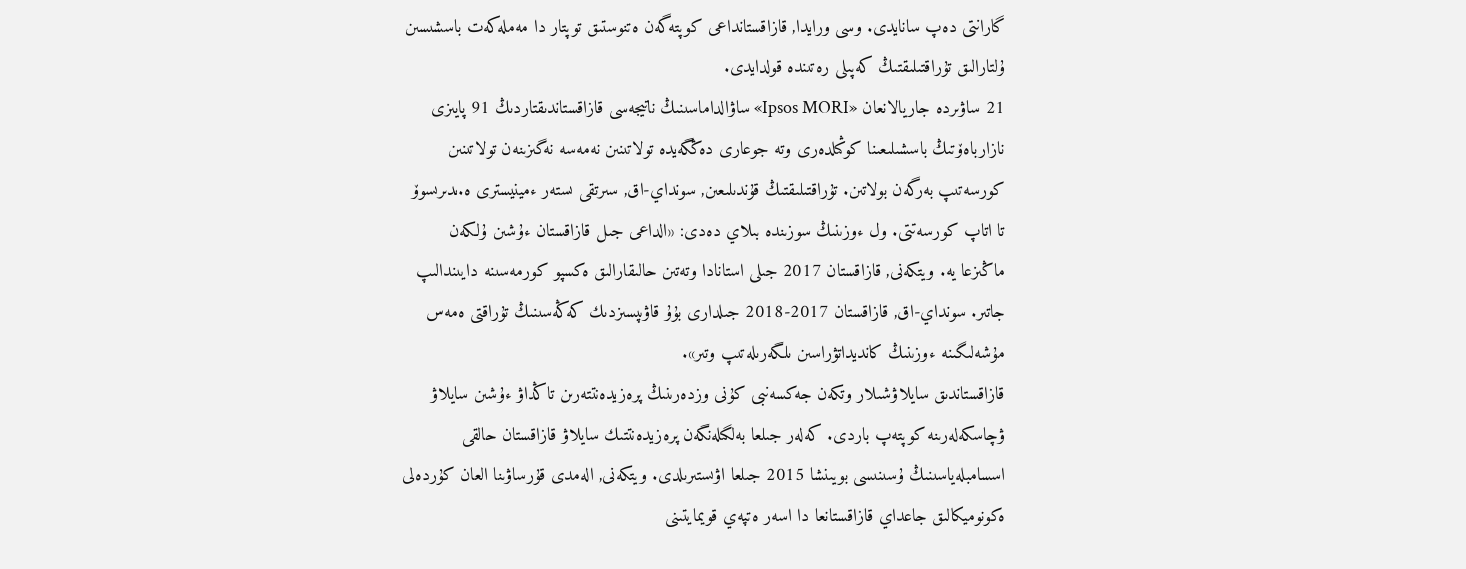گارانتى دەپ سانايدى. وسى ورايدا, قازاقستانداعى كوپتەگەن ەتنوستىق توپتار دا مەملەكەت باسشىسىن ۇلتارالىق تۇراقتىلىقتىڭ كەپىلى رەتىندە قولدايدى.
21 ساۋىردە جاريالانعان «Ipsos MORI» ساۋالداماسىنىڭ ناتيجەسى قازاقستاندىقتاردىڭ 91 پايىزى نازارباەۆتىڭ باسشىلىعىنا كوڭىلدەرى وتە جوعارى دەڭگەيدە تولاتىنىن نەمەسە نەگىزىنەن تولاتىنىن كورسەتىپ بەرگەن بولاتىن. تۇراقتىلىقتىڭ قۇندىلىعىن, سونداي-اق, سىرتقى ىستەر ءمينيسترى ە.ىدىرىسوۆ تا اتاپ كورسەتتى. ول ءوزىنىڭ سوزىندە بىلاي دەدى: «الداعى جىل قازاقستان ءۇشىن ۇلكەن ماڭىزعا يە. ويتكەنى, قازاقستان 2017 جىلى استانادا وتەتىن حالىقارالىق ەكسپو كورمەسىنە دايىندالىپ جاتىر. سونداي-اق, قازاقستان 2017-2018 جىلدارى بۇۇ قاۋىپسىزدىك كەڭەسىنىڭ تۇراقتى ەمەس مۇشەلىگىنە ءوزىنىڭ كانديداتۋراسىن ىلگەرىلەتىپ وتىر».
قازاقستاندىق سايلاۋشىلار وتكەن جەكسەنبى كۇنى وزدەرىنىڭ پرەزيدەنتتەرىن تاڭداۋ ءۇشىن سايلاۋ ۋچاسكەلەرىنە كوپتەپ باردى. كەلەر جىلعا بەلگىلەنگەن پرەزيدەنتتىك سايلاۋ قازاقستان حالقى اسسامبلەياسىنىڭ ۇسىنىسى بويىنشا 2015 جىلعا اۋىستىرىلدى. ويتكەنى, الەمدى قۇرساۋىنا العان كۇردەلى ەكونوميكالىق جاعداي قازاقستانعا دا اسەر ەتپەي قويمايتىنى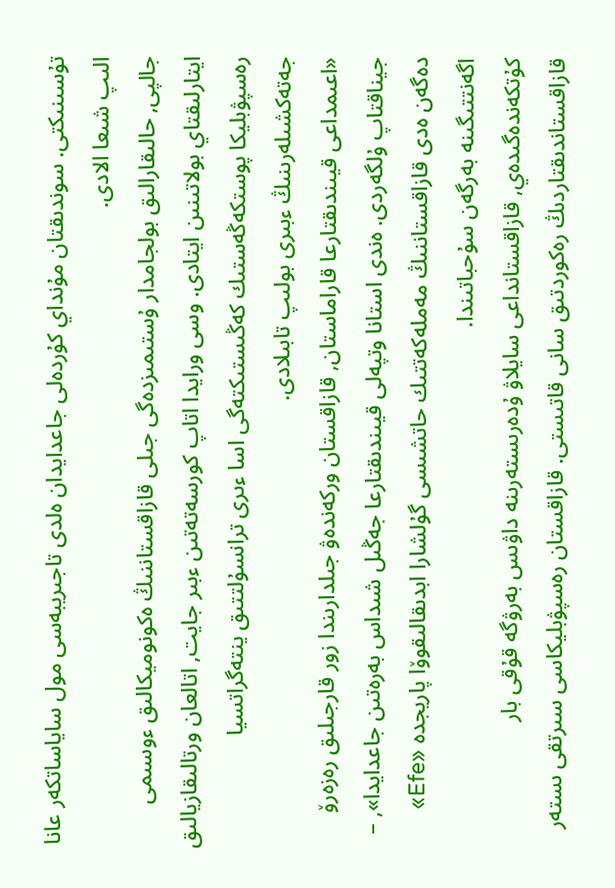تۇسىنىكتى. سوندىقتان مۇنداي كۇردەلى جاعدايدان ەلدى تاجىريبەسى مول ساياساتكەر عانا الىپ شىعا الادى.
جالپى, حالىقارالىق بولجامدار ۇستىمىزدەگى جىلى قازاقستاننىڭ ەكونوميكالىق ءوسىمى ايتارلىقتاي بولاتىنىن ايتادى. وسى ورايدا اتاپ كورسەتەتىن ءبىر جايت, اتالعان ورتالىقازيالىق رەسپۋبليكا پوستكەڭەستىك كەڭىستىكتەگى اسا ءىرى ترانسۇلتتىق ينتەگراتسيا جەتەكشىلەرىنىڭ ءبىرى بولىپ تابىلادى.
«اعىمداعى قيىندىقتارعا قاراماستان, قازاقستان وركەندەۋ جىلدارىندا زور قارجىلىق رەزەرۆ جيناقتاپ ۇلگەردى. ەندى استانا وتپەلى قيىندىقتارعا جەڭىل شىداس بەرەتىن جاعدايدا», – دەگەن ەدى قازاقستاننىڭ مەملەكەتتىك حاتشىسى گۇلشارا ابدىقالىقوۆا پاريجدە «Efe» اگەنتتىگىنە بەرگەن سۇحباتىندا.
كۇتكەندەگىدەي, قازاقستانداعى سايلاۋ ۇدەرىستەرىنە داۋىس بەرۋگە قۇقى بار قازاقستاندىقتاردىڭ رەكوردتىق سانى قاتىستى. قازاقستان رەسپۋبليكاسى سىرتقى ىستەر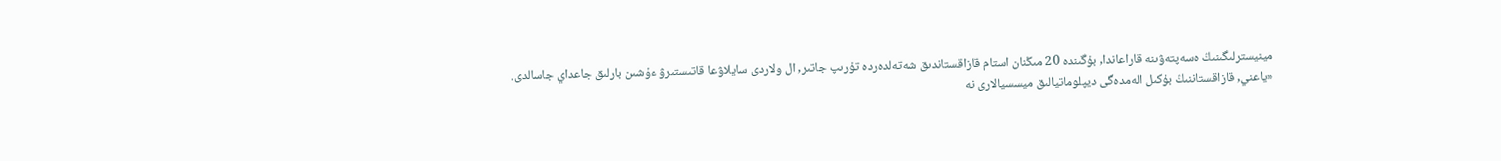مينيسترلىگىنىڭ ەسەپتەۋىنە قاراعاندا, بۇگىندە 20 مىڭنان استام قازاقستاندىق شەتەلدەردە تۇرىپ جاتىر, ال ولاردى سايلاۋعا قاتىستىرۋ ءۇشىن بارلىق جاعداي جاسالدى.
«ياعني, قازاقستاننىڭ بۇكىل الەمدەگى ديپلوماتيالىق ميسسيالارى نە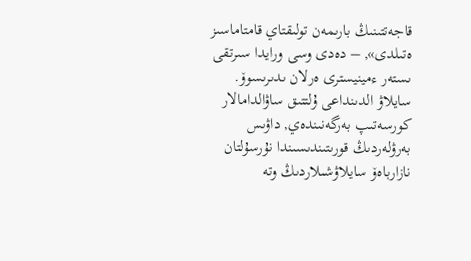قاجەتتىنىڭ بارىمەن تولىقتاي قامتاماسىز ەتىلدى», – دەدى وسى ورايدا سىرتقى ىستەر ءمينيسترى ەرلان ىدىرىسوۆ.
سايلاۋ الدىنداعى ۇلتتىق ساۋالدامالار كورسەتىپ بەرگەنىندەي, داۋىس بەرۋلەردىڭ قورىتىندىسىندا نۇرسۇلتان نازارباەۆ سايلاۋشىلاردىڭ وتە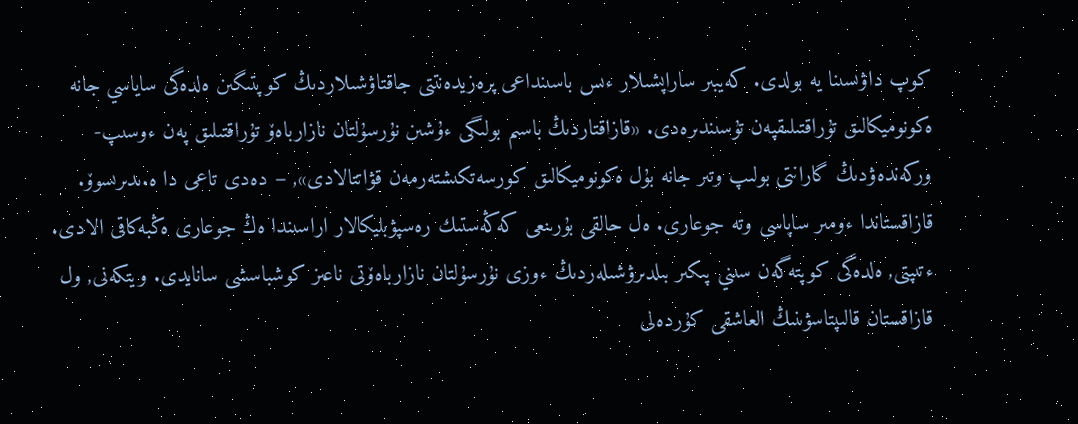كوپ داۋىسىنا يە بولدى. كەيبىر ساراپشىلار ءىس باسىنداعى پرەزيدەنتتى جاقتاۋشىلاردىڭ كوپتىگىن ەلدەگى ساياسي جانە ەكونوميكالىق تۇراقتىلىقپەن تۇسىندىرەدى. «قازاقتاردىڭ باسىم بولىگى ءۇشىن نۇرسۇلتان نازارباەۆ تۇراقتىلىق پەن ءوسىپ-وركەندەۋدىڭ گارانتى بولىپ وتىر جانە بۇل ەكونوميكالىق كورسەتكىشتەرمەن قۋاتتالادى», – دەدى تاعى دا ە.ىدىرىسوۆ.
قازاقستاندا ءومىر ساپاسى وتە جوعارى. ەل حالقى بۇرىنعى كەڭەستىك رەسپۋبليكالار اراسىندا ەڭ جوعارى ەڭبەكاقى الادى.
ءتىپتى, ەلدەگى كوپتەگەن سىني پىكىر بىلدىرۋشىلەردىڭ ءوزى نۇرسۇلتان نازارباەۆتى ناعىز كوشباسشى سانايدى. ويتكەنى, ول قازاقستان قالىپتاسۋىنىڭ العاشقى كۇردەلى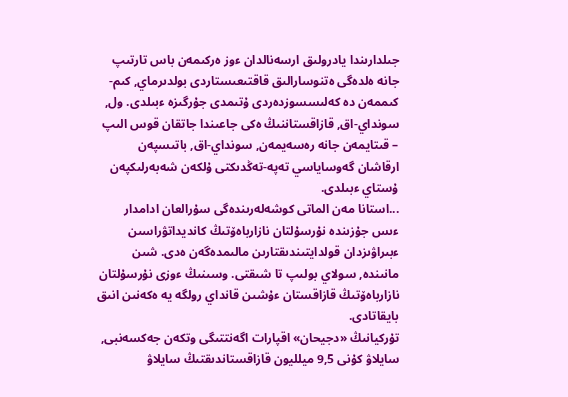جىلدارىندا يادرولىق ارسەنالدان ءوز ەركىمەن باس تارتىپ جانە ەلدەگى ەتنوسارالىق قاقتىعىستاردى بولدىرماي, كىم-كىممەن دە كەلىسسوزدەردى ۇتىمدى جۇرگىزە ءبىلدى. ول, سونداي-اق, قازاقستاننىڭ ەكى جاعىندا جاتقان قوس الىپ – قىتايمەن جانە رەسەيمەن, سونداي-اق, باتىسپەن ارقاشان گەوساياسي تەپە-تەڭدىكتى ۇلكەن شەبەرلىكپەن ۇستاي ءبىلدى.
...استانا مەن الماتى كوشەلەرىندەگى سۇرالعان ادامدار ءىس جۇزىندە نۇرسۇلتان نازارباەۆتىڭ كانديداتۋراسىن ءبىراۋىزدان قولدايتىندىقتارىن مالىمدەگەن ەدى. شىن مانىندە, سولاي بولىپ تا شىقتى. وسىنىڭ ءوزى نۇرسۇلتان نازارباەۆتىڭ قازاقستان ءۇشىن قانداي رولگە يە ەكەنىن انىق بايقاتادى.
تۇركيانىڭ «دجيحان» اقپارات اگەنتتىگى وتكەن جەكسەنبى, سايلاۋ كۇنى 9,5 ميلليون قازاقستاندىقتىڭ سايلاۋ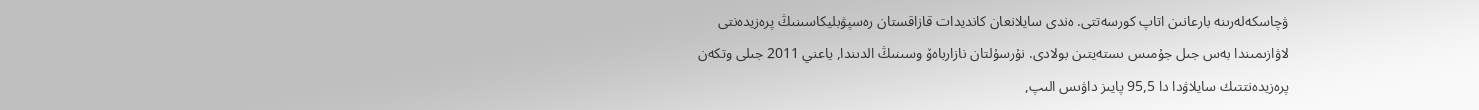ۋچاسكەلەرىنە بارعانىن اتاپ كورسەتتى. ەندى سايلانعان كانديدات قازاقستان رەسپۋبليكاسىنىڭ پرەزيدەنتى لاۋازىمىندا بەس جىل جۇمىس ىستەيتىن بولادى. نۇرسۇلتان نازارباەۆ وسىنىڭ الدىندا, ياعني 2011 جىلى وتكەن پرەزيدەنتتىك سايلاۋدا دا 95,5 پايىز داۋىس الىپ,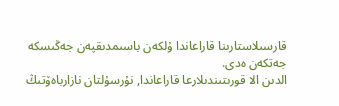قارسىلاستارىنا قاراعاندا ۇلكەن باسىمدىقپەن جەڭىسكە جەتكەن ەدى.
الدىن الا قورىتىندىلارعا قاراعاندا, نۇرسۇلتان نازارباەۆتىڭ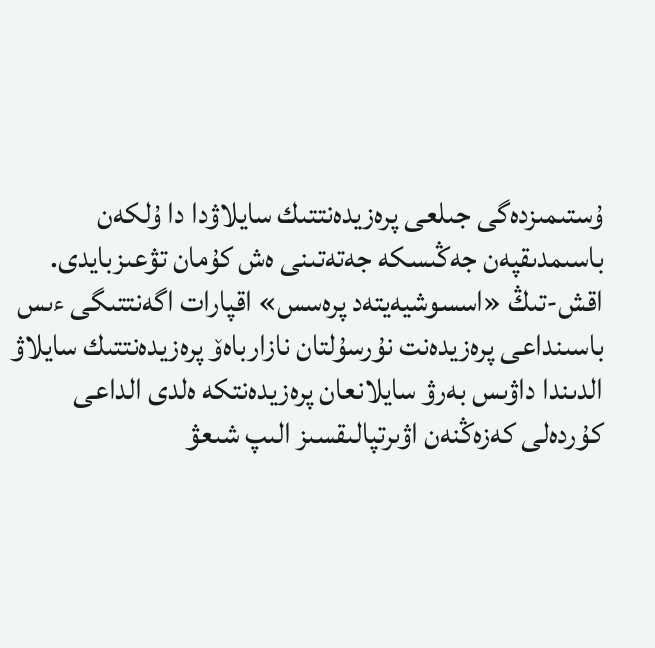ۇستىمىزدەگى جىلعى پرەزيدەنتتىك سايلاۋدا دا ۇلكەن باسىمدىقپەن جەڭىسكە جەتەتىنى ەش كۇمان تۋعىزبايدى.
اقش-تىڭ «اسسوشيەيتەد پرەسس» اقپارات اگەنتتىگى ءىس باسىنداعى پرەزيدەنت نۇرسۇلتان نازارباەۆ پرەزيدەنتتىك سايلاۋ الدىندا داۋىس بەرۋ سايلانعان پرەزيدەنتكە ەلدى الداعى كۇردەلى كەزەڭنەن اۋىرتپالىقسىز الىپ شىعۋ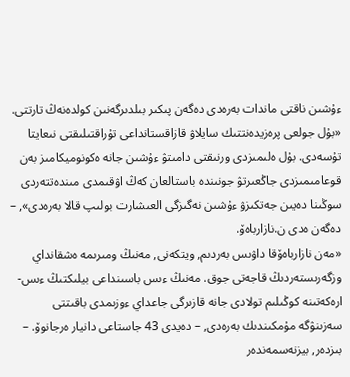ءۇشىن ناقتى ماندات بەرەدى دەگەن پىكىر بىلدىرگەنىن كولدەنەڭ تارتتى.
«بۇل جولعى پرەزيدەنتتىك سايلاۋ قازاقستانداعى تۇراقتىلىقتى نىعايتا تۇسەدى. بۇل ەلىمىزدى ورنىقتى دامىتۋ ءۇشىن جانە ەكونوميكامىز بەن قوعامىمىزدى جاڭعىرتۋ جونىندە باستالعان كەڭ اۋقىمدى مىندەتتەردى سوڭىنا دەيىن جەتكىزۋ ءۇشىن نەگىزگى العىشارت بولىپ قالا بەرەدى», – دەگەن ەدى ن.نازارباەۆ.
«مەن نازارباەۆقا داۋىس بەردىم, ويتكەنى, مەنىڭ ومىرىمە ەشقانداي وزگەرىستەردىڭ قاجەتى جوق. مەنىڭ ءىس باسىنداعى بيلىكتىڭ ءىس-ارەكەتىنە كوڭىلىم تولادى جانە قازىرگى جاعداي ءوزىمدى باقىتتى سەزىنۋگە مۇمكىندىك بەرەدى, – دەيدى 43 جاستاعى دانيار ەرجانوۆ. – بىزدەر, بيزنەسمەندەر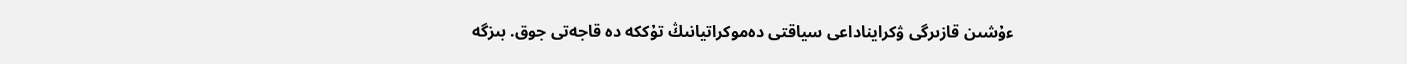ءۇشىن قازىرگى ۋكرايناداعى سياقتى دەموكراتيانىڭ تۇككە دە قاجەتى جوق. بىزگە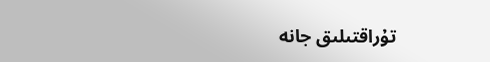تۇراقتىلىق جانە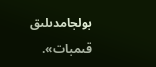بولجامدىلىق قىمبات».